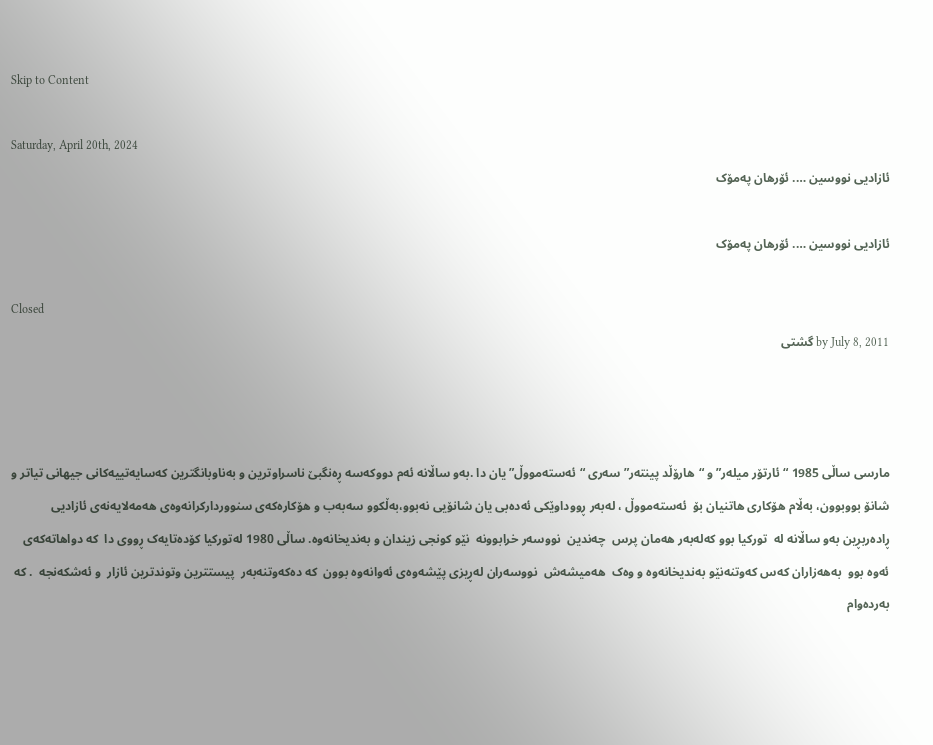Skip to Content

Saturday, April 20th, 2024
ئازادیی نووسین …. ئۆرهان په‌مۆک

ئازادیی نووسین …. ئۆرهان په‌مۆک

Closed
by July 8, 2011 گشتی



مارسی ساڵی 1985 “ئارتۆر میله‌ر” و “هارۆڵد پینته‌ر” سه‌ری “ئه‌سته‌مووڵ”یان دا .به‌و ساڵانه‌ ئه‌م دووکه‌سه‌ ڕه‌نگبێ ناسراوترین و به‌ناوبانگترین که‌سایه‌تییه‌کانی جیهانی تیاتر و شانۆ بووبوون، به‌ڵام هۆکاری هاتنیان بۆ  ئه‌سته‌مووڵ ، له‌به‌ر ڕووداوێکی ئه‌ده‌بی یان شانۆیی نه‌بوو،به‌ڵکوو سه‌به‌ب و هۆکاره‌که‌ی سنووردارکرانه‌وه‌ی هه‌مه‌لایه‌نه‌ی ئازادیی ڕاده‌ربڕین به‌و ساڵانه‌ له‌  تورکیا بوو که‌له‌به‌ر هه‌مان پرس  چه‌ندین  نووسه‌ر خرابوونه‌  نێو کونجی زیندان و به‌ندیخانه‌وه‌. ساڵی 1980 له‌تورکیا کۆده‌تایه‌ک ڕووی دا  که‌ دواهاته‌که‌ی ئه‌وه‌ بوو  به‌هه‌زاران که‌س که‌وتنه‌نێو به‌ندیخانه‌وه‌ و وه‌ک  هه‌میشه‌ش  نووسه‌ران له‌ڕیزی پێشه‌وه‌ی ئه‌وانه‌وه‌ بوون  که‌ ده‌که‌وتنه‌به‌ر  پیستترین وتوندترین ئازار  و ئه‌شکه‌نجه‌  . که‌ به‌رده‌وام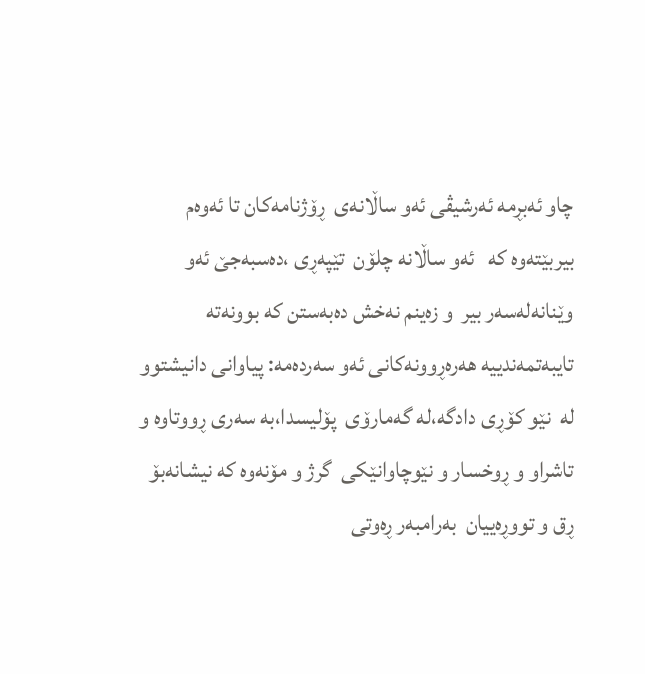چاو ئه‌بڕمه‌ ئه‌رشیڤی ئه‌و ساڵانه‌ی  ڕۆژنامه‌کان تا ئه‌وه‌م بیربێته‌وه‌ که‌   ئه‌و ساڵانه‌ چلۆن  تێپه‌ڕی ،ده‌سبه‌جێ ئه‌و وێنانه‌له‌سه‌ر بیر  و زه‌ینم نه‌خش ده‌به‌ستن که‌ بوونه‌ته‌ تایبه‌تمه‌ندییه‌ هه‌ره‌ڕوونه‌کانی ئه‌و سه‌رده‌مه‌: پیاوانی دانیشتوو له‌  نێو کۆڕی دادگه‌،له‌ گه‌مارۆی  پۆلیسدا،به‌ سه‌ری ڕووتاوه‌ و تاشراو و ڕوخسار و نێوچاوانێکی  گرژ و مۆنه‌وه‌ که‌ نیشانه‌بۆ ڕق و تووڕه‌ییان  به‌رامبه‌ر ڕه‌وتی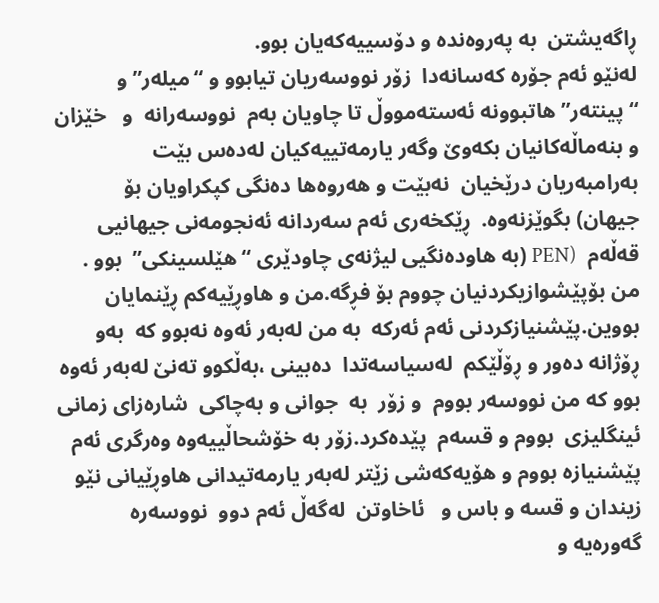ڕاگه‌یشتن  به‌ په‌روه‌نده‌ و دۆسییه‌که‌یان بوو.
له‌نێو ئه‌م جۆره‌ که‌سانه‌دا‌  زۆر نووسه‌ریان تیابوو و “میله‌ر” و  “پینته‌ر” هاتبوونه‌ ئه‌سته‌مووڵ تا چاویان به‌م  نووسه‌رانه‌  و   خێزان و بنه‌ماڵه‌کانیان بکه‌وێ وگه‌ر یارمه‌تییه‌کیان له‌ده‌س بێت  به‌رامبه‌ریان درێخیان  نه‌بێت و هه‌روه‌ها ده‌نگی کپکراویان بۆ   جیهان) بگوێزنه‌وه‌.  ڕێکخه‌ری ئه‌م سه‌ردانه‌ ئه‌نجومه‌نی جیهانیی  قه‌ڵه‌م  (PEN (به‌ هاوده‌نگیی لیژنه‌ی چاودێری “هێلسینکی”  بوو . من بۆپێشوازیکردنیان چووم بۆ فڕگه‌.من و هاوڕێیه‌کم ڕێنمایان  بووین.پێشنیازکردنی ئه‌م ئه‌رکه‌  به‌ من له‌به‌ر ئه‌وه‌ نه‌بوو که‌  به‌و ڕۆژانه‌ ده‌ور و ڕۆڵێکم  له‌سیاسه‌تدا  ده‌بینی ،به‌ڵکوو ته‌نێ له‌به‌ر ئه‌وه‌ بوو که‌ من نووسه‌ر بووم  و زۆر  به‌  جوانی و به‌چاکی  شاره‌زای‌ زمانی  ئینگلیزی  بووم و قسه‌م  پێده‌کرد.زۆر به‌ خۆشحاڵییه‌وه‌ وه‌رگری ئه‌م پێشنیازه‌ بووم و هۆیه‌که‌شی زێتر له‌به‌ر یارمه‌تیدانی هاوڕێیانی نێو  زیندان و قسه‌ و باس و   ئاخاوتن  له‌گه‌ڵ ئه‌م دوو  نووسه‌ره‌  گه‌وره‌یه‌ و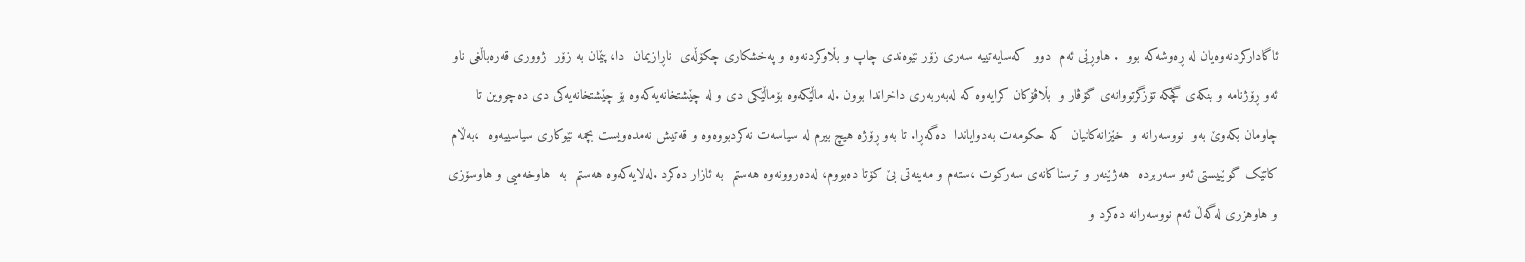ئاگادارکردنه‌وه‌یان له‌ ڕه‌وشه‌که‌ بوو  . هاوڕێی ئه‌م  دوو  که‌سایه‌تییه‌ سه‌ری زۆر نێوه‌ندی چاپ و بڵاوکردنه‌وه‌ و په‌خشکاری چکۆڵه‌ی  ناڕازیمان  دا، پێمان به‌ زۆر  ژووری قه‌ره‌باڵغی ناو ئه‌و ڕۆژنامه‌ و بنکه‌ی گچکه‌ تۆزگرتووانه‌ی گۆڤار و  بڵاڤۆکان کرایه‌وه‌ که‌ له‌به‌ربه‌ری داخراندا بوون .له‌ ماڵێکه‌وه‌ بۆماڵێکی دی و له‌ چێشتخانه‌یه‌که‌وه‌ بۆ چێشتخانه‌یه‌کی دی ده‌چووین تا چاومان بکه‌وێ به‌و  نووسه‌رانه‌ و  خێزانه‌کانیان  که‌ حکومه‌ت به‌دوایاندا  ده‌گه‌ڕا. تا به‌و ڕۆژه‌ هیچ بیرم له‌ سیاسه‌ت نه‌کردبووه‌وه‌ و قه‌تیش نه‌مده‌ویست بچمه‌ نێوکاری سیاسییه‌وه‌  ،به‌ڵام  کاتێک گوێبیستی ئه‌و سه‌ربرده‌  هه‌ژێنه‌ر و ترسناکانه‌ی سه‌رکوت ،سته‌م و مه‌ینه‌تی بێ کۆتا ده‌بووم، له‌ده‌روونه‌وه‌ هه‌ستم  به‌ ئازار ده‌کرد .له‌لایه‌که‌وه‌ هه‌ستم  به‌  هاوخه‌میی و هاوسۆزی و هاوهزری له‌گه‌ڵ ئه‌م نووسه‌رانه‌ ده‌کرد و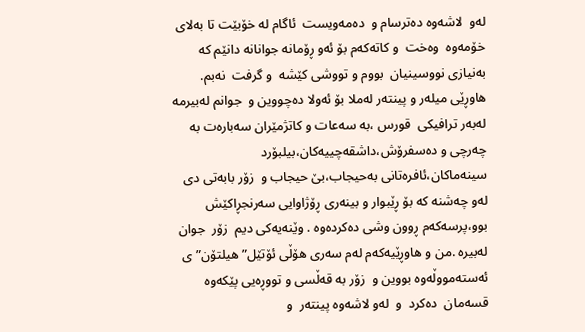له‌و  لاشه‌وه‌ ده‌ترسام و  ده‌مه‌ویست  ئاگام له‌ خۆبێت تا به‌لای خۆمه‌وه‌  وه‌خت  و کاته‌که‌م بۆ ئه‌و ڕۆمانه‌ جوانانه‌‌ دانێم که‌ به‌نیازی نووسینیان  بووم و تووشی کێشه‌  و گرفت  نه‌بم. هاوڕێی میله‌ر و پینته‌ر له‌ملا بۆ ئه‌ولا ده‌چووین و  جوانم له‌بیرمه‌‌ له‌به‌ر ترافیکی  قورس ،به‌ سه‌عات و کاتژمێران سه‌باره‌ت به‌ چه‌رچی و ده‌سفرۆش،داشقه‌چییه‌کان،بیلبۆرد سینه‌ماکان،ئافره‌‌تانی به‌‌حیجاب،بێ حیجاب و  زۆر بابه‌تی دی له‌و چه‌شنه‌ که‌ بۆ ڕێبوار و بینه‌ری ڕۆژاوایی سه‌رنجڕاکێش بوو،پرسه‌که‌م ڕوون وشی ده‌کرده‌وه‌ . وێنه‌یه‌کی دیم  زۆر  جوان  له‌بیره‌ .من و هاوڕێیه‌که‌م له‌م سه‌ری هۆڵی ئۆتێل” هیلتۆن”ی ئه‌سته‌مووڵه‌وه‌ بووین و  زۆر به‌ قه‌ڵسی و تووڕه‌یی پێکه‌وه‌  قسه‌مان  ده‌کرد  و  له‌و لاشه‌وه‌ پینته‌ر  و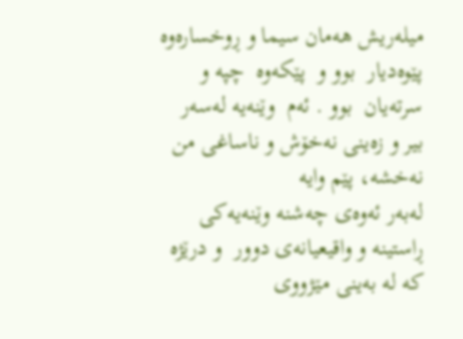میله‌ریش هه‌مان سیما و ‌ڕوخساره‌وه‌  پێوه‌دیار  بوو و  پێکه‌وه‌  چپه‌ و سرته‌یان  بوو . ئه‌م  وێنه‌یه‌ له‌سه‌ر بیر و زه‌ینی نه‌خۆش و ناساغی من  نه‌خشه‌، پێم وایه‌
له‌به‌ر ئه‌وه‌ی چه‌شنه‌ وێنه‌یه‌کی ڕاستینه‌ و واقیعیانه‌ی‌ دوور  و درێژه‌ که‌ له‌ به‌ینی مێژووی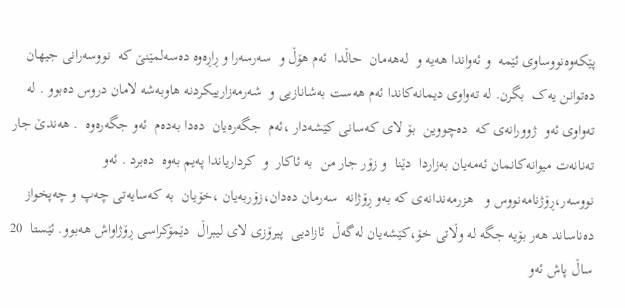پێکه‌وه‌نووساوی ئێمه‌  و ئه‌واندا هه‌یه‌ و  له‌هه‌مان  حاڵدا  ئه‌م هۆڵ و  سه‌رسه‌را و ڕاڕه‌وه‌ ده‌سه‌لمێنێ که‌  نووسه‌رانی جیهان ده‌توانن یه‌ک  بگرن. له‌ ته‌واوی دیمانه‌کاندا ئه‌م هه‌ست به‌شانازیی و  شه‌رمه‌زارییکردنه‌ هاوبه‌شه‌ لامان دروس ده‌بوو . له‌ ته‌واوی ئه‌و  ژوورانه‌ی که‌  ده‌چووین  بۆ لای که‌سانی کێشه‌دار ،ئه‌م  جگه‌ره‌یان  ده‌دا به‌ده‌م  ئه‌و جگه‌ره‌وه‌  . هه‌ندێ جار ته‌نانه‌ت میوانه‌کانمان ئه‌مه‌یان به‌زاردا  دێنا  و زۆر جار من  به‌ ئاکار  و  کرداریاندا په‌یم به‌وه‌  ده‌برد . ئه‌و  نووسه‌ر،ڕۆژنامه‌نووس و   هزرمه‌ندانه‌ی که‌ به‌و ڕۆژانه‌  سه‌رمان ده‌دان،زۆربه‌یان ،خۆیان  به‌ که‌سایه‌تی چه‌پ و چه‌پخواز ده‌ناساند هه‌ر بۆیه‌ جگه‌ له‌ وڵاتی خۆ،کێشه‌یان له‌گه‌ڵ  ئازادیی  پیرۆزی لای لیبراڵ  دێمۆکراسی ڕۆژاواش هه‌بوو. ئێستا  20 ساڵ پاش ئه‌و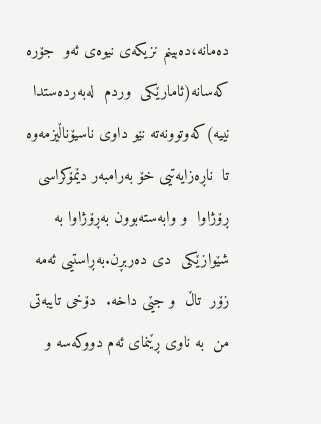ده‌مانه‌،ده‌بینم نزیکه‌ی نیوه‌ی ئه‌و  جۆره‌  که‌سانه‌(ئامارێکی  وردم  له‌به‌رده‌ستدا  نییه‌)که‌وتوونه‌ته‌ نێو داوی ناسیۆناڵیزمه‌وه‌ تا  ناڕه‌زایه‌تیی خۆ به‌رامبه‌ر دێمۆکراسی ڕۆژاوا  و وابه‌سته‌بوون به‌ڕۆژاوا به‌ شێوازێکی  دی ده‌ربڕن.به‌ڕاستیی ئه‌مه‌ زۆر  تاڵ  و جێی داخه‌.  دۆخی تایبه‌تی من  به‌ ناوی ڕێنمای ئه‌م دووکه‌سه‌ و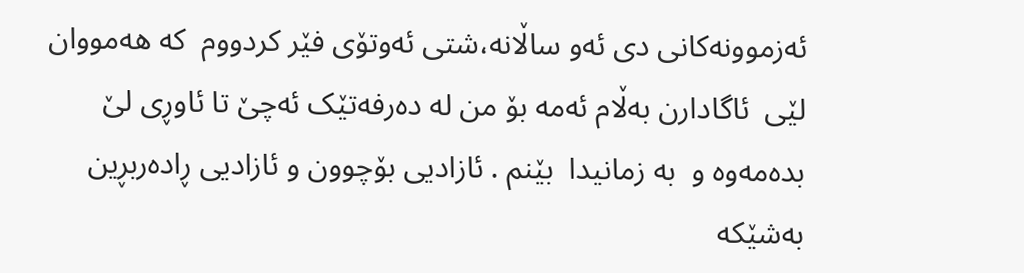ئه‌زموونه‌کانی دی ئه‌و ساڵانه‌،شتی ئه‌وتۆی فێر کردووم  که‌ هه‌مووان لێی  ئاگادارن به‌ڵام ئه‌مه‌ بۆ من له‌ ده‌رفه‌تێک ئه‌چێ تا ئاوڕی لێ  بده‌مه‌وه‌ و  به‌ زمانیدا  بێنم . ئازادیی بۆچوون و ئازادیی ڕاده‌ربڕین به‌شێکه‌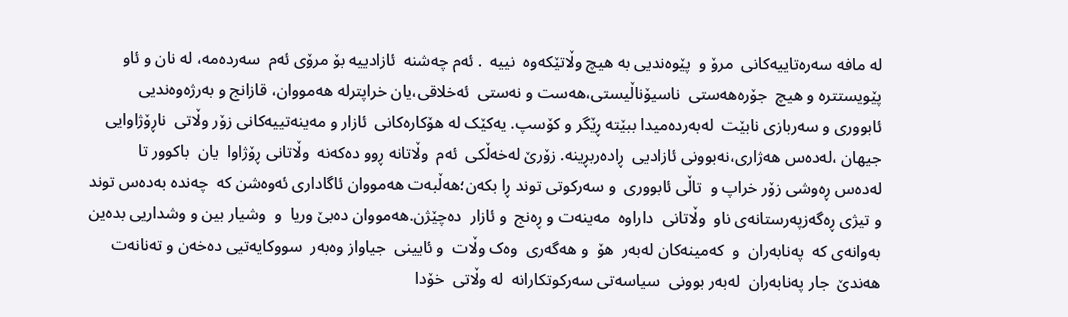له‌ مافه‌ سه‌ره‌تاییه‌کانی  مرۆ و  پێوه‌ندیی به‌ هیچ وڵاتێکه‌وه‌  نییه‌  . ئه‌م چه‌شنه‌  ئازادییه‌ بۆ مرۆی ئه‌م  سه‌رده‌مه‌، له‌ نان و ئاو  پێویستتره‌ و هیچ  جۆره‌هه‌ستی  ناسیۆناڵیستی،هه‌ست و نه‌ستی  ئه‌خلاقی،یان خراپترله‌ هه‌مووان، قازانج و به‌رژه‌وه‌ندیی ئابووری و سه‌ربازی نابێت‌  له‌به‌رده‌میدا ببێته‌ ڕێگر و کۆسپ. یه‌کێک له‌ هۆکاره‌کانی  ئازار و مه‌ینه‌تییه‌کانی زۆر وڵاتی  ناڕۆژاوایی جیهان ،له‌ده‌س هه‌ژاری،نه‌بوونی ئازادیی  ڕاده‌ربڕینه‌. زۆرێ له‌خه‌ڵکی  ئه‌م  وڵاتانه‌ ڕوو ده‌که‌نه‌  وڵاتانی ڕۆژاوا  یان  باکوور تا  له‌ده‌س ڕه‌وشی زۆر خراپ و  تاڵی ئابووری  و سه‌رکوتی توند ڕا بکه‌ن؛هه‌ڵبه‌ت هه‌مووان ئاگاداری ئه‌وه‌شن که‌  چه‌نده‌ به‌ده‌س توند و تیژی ڕه‌گه‌زپه‌رستانه‌ی ناو  وڵاتانی  داراوه‌  مه‌ینه‌ت و ڕه‌نج  و ئازار  ده‌چێژن.هه‌مووان ده‌بێ وریا  و  وشیار بین و وشداریی بده‌ین  به‌وانه‌ی که‌  په‌نابه‌ران  و  که‌مینه‌کان له‌به‌ر  هۆ  و هه‌گه‌ری  وه‌ک وڵات  و ئایینی  جیاواز وه‌به‌ر  سووکایه‌تیی ده‌خه‌ن و ته‌نانه‌ت  هه‌ندێ  جار په‌نابه‌ران  له‌به‌ر بوونی  سیاسه‌تی سه‌رکوتکارانه‌  له‌ وڵاتی  خۆدا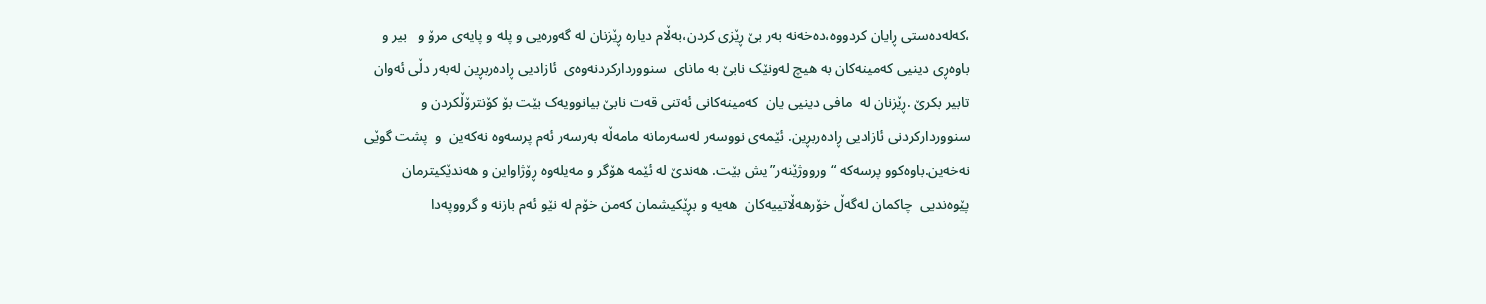،که‌له‌ده‌ستی ڕایان کردووه‌،ده‌خه‌نه‌ به‌ر بێ ڕێزی کردن،به‌ڵام دیاره‌ ڕێزنان له‌ گه‌وره‌یی و پله‌ و پایه‌ی مرۆ و   بیر و باوه‌ڕی دینیی که‌مینه‌کان به‌ هیچ له‌ونێک نابێ به‌ مانای  سنووردارکردنه‌وه‌ی  ئازادیی ڕاده‌ربڕین له‌به‌ر دڵی ئه‌وان تابیر بکرێ .ڕێزنان له‌  مافی دینیی یان  که‌مینه‌کانی ئه‌تنی قه‌ت نابێ بیانوویه‌ک بێت بۆ کۆنترۆڵکردن و  سنووردارکردنی ئازادیی ڕاده‌ربڕین. ئێمه‌ی نووسه‌ر له‌سه‌رمانه‌ مامه‌ڵه‌ به‌رسه‌ر ئه‌م پرسه‌وه‌ نه‌که‌ین  و  پشت گوێی نه‌خه‌ین.باوه‌کوو پرسه‌که‌ “ورووژێنه‌ر”یش بێت. هه‌ندێ له‌ ئێمه‌ هۆگر و مه‌یله‌وه‌ ڕۆژاواین و هه‌ندێکیترمان پێوه‌ندیی  چاکمان له‌گه‌ڵ خۆرهه‌ڵاتییه‌کان  هه‌یه‌ و بڕێکیشمان که‌من خۆم له‌ نێو ئه‌م بازنه‌ و گرووپه‌دا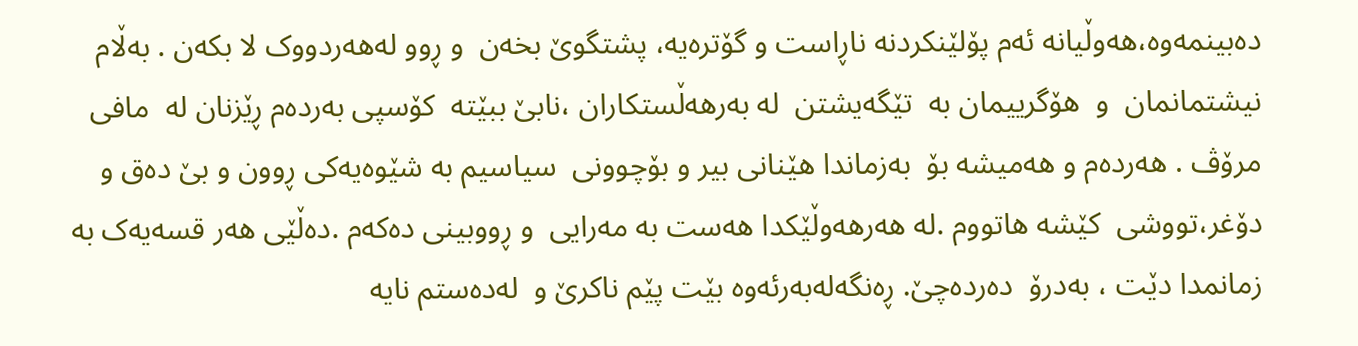ده‌بینمه‌وه‌،هه‌وڵیانه‌ ئه‌م پۆلێنکردنه‌ ناڕاست و گۆتره‌یه‌، پشتگوێ بخه‌ن  و ڕوو له‌هه‌ردووک لا بکه‌ن . به‌ڵام نیشتمانمان  و  هۆگرییمان به‌  تێگه‌یشتن  له‌ به‌رهه‌ڵستکاران ،نابێ ببێته‌  کۆسپی به‌رده‌م ڕێزنان له‌  مافی مرۆڤ . هه‌رده‌م و هه‌میشه‌ بۆ  به‌زماندا هێنانی بیر و بۆچوونی  سیاسیم به‌ شێوه‌یه‌کی ڕوون و بێ ده‌ق و دۆغر،تووشی  کێشه‌ هاتووم .له‌ هه‌رهه‌وڵێکدا هه‌ست به‌ مه‌رایی  و ڕووبینی ده‌که‌م .ده‌ڵێی هه‌ر قسه‌یه‌ک به‌ زمانمدا دێت ، به‌درۆ  ده‌رده‌چێ. ڕه‌نگه‌له‌به‌رئه‌وه‌ بێت پێم ناکرێ و  له‌ده‌ستم نایه‌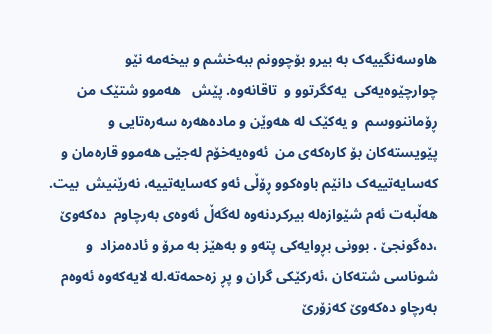هاوسه‌نگییه‌ک به‌ بیرو بۆچوونم ببه‌خشم و بیخه‌مه‌ نێو چوارچێوه‌یه‌کی  یه‌کگرتوو و  تاقانه‌وه‌. پێش   هه‌موو شتێک من ڕۆماننووسم  و یه‌کێک له‌ هه‌وێن و ماده‌هه‌ره‌ سه‌ره‌تایی و  پێویسته‌کان بۆ کاره‌که‌ی من  ئه‌وه‌یه‌خۆم له‌جێی هه‌موو قاره‌مان و که‌سایه‌تییه‌ک دانێم باوه‌کوو ڕۆڵی ئه‌و که‌سایه‌تییه‌، نه‌رێنیش  بیت. هه‌ڵبه‌ت ئه‌م شێوازه‌له‌ بیرکردنه‌وه‌ له‌گه‌ڵ ئه‌وه‌ی به‌رچاوم  ده‌که‌وێ ،ده‌گونجێ . بوونی بڕوایه‌کی پته‌و و به‌هێز به‌ مرۆ و ئاده‌مزاد  و شوناسی شته‌کان ،ئه‌رکێکی گران و پڕ زه‌حمه‌ته‌.له‌ لایه‌که‌وه‌ ئه‌وه‌م  به‌رچاو ده‌که‌وێ که‌زۆرێ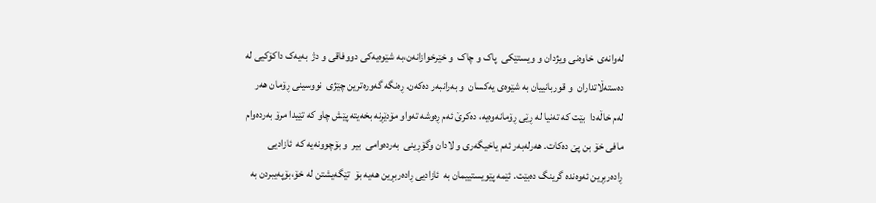له‌وانه‌ی  خاوه‌نی ویژدان و ویستێکی  پاک و چاک  و خێرخوازانه‌ن،به‌ شێوه‌یه‌کی دووفاقی و دژ  به‌یه‌ک داکۆکیی له‌ ده‌سته‌ڵاتداران  و قوربانییان به‌ شێوه‌ی یه‌کسان  و به‌رانبه‌ر ده‌که‌ن. ڕه‌نگه‌ گه‌وره‌ترین چێژی  نووسینی ڕۆمان هه‌ر له‌م خاڵه‌دا  بێت که‌ ته‌نیا له‌ ڕێی ڕۆمانه‌وه‌یه‌، ده‌کرێ ئه‌م ڕه‌وشه‌ ته‌واو مۆدێڕنه‌ بخه‌یته‌ پێش چاو که‌ تێیدا مرۆ به‌رده‌وام مافی خۆ بن پێ ده‌کات. هه‌رله‌به‌ر ئه‌م یاخیگه‌ری و لادان وگۆڕینی  به‌رده‌وامی  بیر  و بۆچوونه‌یه‌ که‌  ئازادیی ڕاده‌ربڕین ئه‌وه‌نده‌ گرینگ ده‌بێت. ئێمه‌ پێویستییمان به‌  ئازادیی ڕاده‌ربڕین هه‌یه‌ بۆ  تێگه‌یشتن له‌ خۆ،بۆپه‌یبردن به‌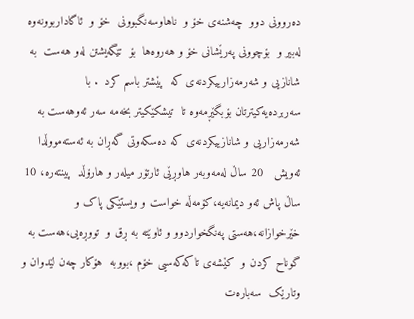ده‌روونی دوو  چه‌شنه‌ی خۆ و  ناهاوسه‌نگبوونی  خۆ و  ئاگاداربوونه‌وه‌ له‌بیر و  بۆچوونی په‌رێشانی خۆ و هه‌روه‌ها  بۆ  تێگه‌یشتن له‌و هه‌ست  به‌ شانازیی و شه‌رمه‌زارییکردنه‌ی که‌  پێشتر باسم کرد  . با  سه‌ربرده‌یه‌کیترتان بۆبگێڕمه‌وه‌ تا  تیشکێکیتر بخه‌مه‌ سه‌ر ئه‌وهه‌ست به‌  شه‌رمه‌زاریی و شانازییکردنه‌ی که‌ ده‌سکه‌وتی گه‌ڕان به‌ ئه‌سته‌مووڵدا ئه‌ویش   20 ساڵ له‌مه‌وبه‌ر هاوڕێی ئارتۆر میله‌ر و هارۆڵد  پینته‌ره‌، 10 ساڵ پاش ئه‌و دیمانه‌یه‌،کۆمه‌ڵه‌ خواست و ویستێکی پاک و خێرخوازانه‌،هه‌ستی په‌نگخواردوو و ئاوێته‌ به‌ ڕق و  تووڕه‌یی،هه‌ست به‌ گوناح کردن و  کێشه‌ی تاکه‌که‌سیی خۆم ،بووبه‌  هۆکار چه‌ن لێدوان و  وتارێک  سه‌باره‌ت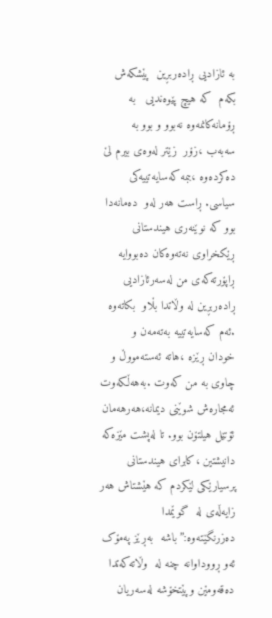به‌ ئازادیی ڕاده‌ربڕین  پێشکه‌ش بکه‌م  که‌ هیچ پێوه‌ندیی   به‌  ڕۆمانه‌کانمه‌وه‌ نه‌بوو و بوو به‌ سه‌به‌ب ،زۆر  زێتر له‌وه‌ی بیرم لێ ده‌کرده‌وه‌ ،ببمه‌ که‌سایه‌تییه‌کی  سیاسی. ڕاست هه‌ر له‌و  ده‌مانه‌دا  بوو که‌ نوێنه‌ری هیندستانی   ڕێکخراوی نه‌ته‌وه‌کان ده‌بووایه‌  ڕاپۆرته‌که‌ی من له‌سه‌رئازادیی ڕاده‌ربڕین له‌ وڵاتدا بڵاو  بکاته‌وه‌ .ئه‌م که‌سایه‌تییه‌ به‌ته‌مه‌ن و  خودان ڕێزه‌ ،هاته‌ ئه‌سته‌مووڵ و چاوی به‌ من که‌وت .به‌هه‌ڵکه‌وت  ئه‌مجاره‌ش شوێنی دیمانه‌،هه‌رهه‌مان ئۆتێل هیلتۆن بوو. تا له‌پشت مێزه‌که‌ دانیشتین ،کابرای هیندستانی پرسیارێکی لێکردم که‌ هێشتاش هه‌ر زایه‌ڵه‌ی له‌  گوێمدا ده‌زرنگێته‌وه‌:”باشه‌  به‌ڕێز په‌مۆک ئه‌و ڕووداوانه‌ چنه‌ له‌  وڵاته‌که‌تدا ده‌قه‌ومێن وپێتخۆشه‌ له‌سه‌ریان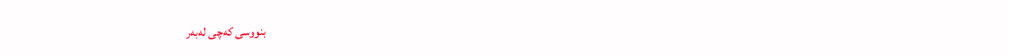بنووسی که‌چی له‌به‌ر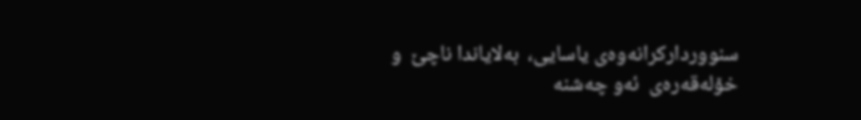سنووردارکرانه‌وه‌ی یاسایی،  به‌لایاندا ناچێ  و خۆله‌قه‌ره‌ی  ئه‌و چه‌شنه‌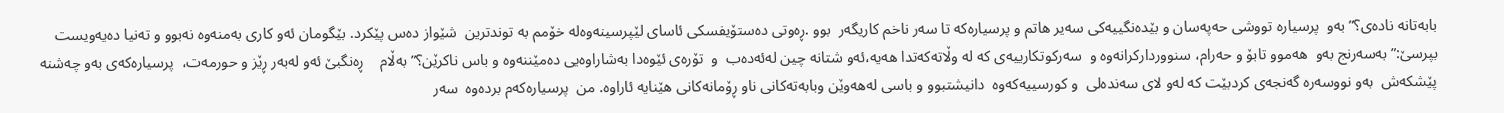بابه‌تانه‌ ناده‌ی؟”به‌و  پرسیاره‌ تووشی حه‌په‌سان و بێده‌نگییه‌کی سه‌یر هاتم و پرسیاره‌که‌ تا سه‌ر ناخم کاریگه‌ر  بوو .ڕه‌وتی ده‌ستۆیفسکی ئاسای لێپرسینه‌وه‌له‌ خۆمم به‌ توندترین  شێواز ده‌س پێکرد. بێگومان ئه‌و کاری به‌منه‌وه‌ نه‌بوو و ته‌نیا ده‌یه‌ویست بپرسێ:”به‌سه‌رنج به‌و  هه‌موو تابۆ و حه‌رام، سنووردارکرانه‌وه‌ و  سه‌رکوتکارییه‌ی که‌ له‌ وڵاته‌که‌تدا هه‌یه‌،ئه‌و شتانه‌ چین له‌ئه‌ده‌ب  و  تۆره‌ی ئێوه‌دا به‌شاراوه‌یی ده‌مێننه‌وه‌ و باس ناکرێن؟” به‌ڵام    ڕه‌نگبێ ئه‌و له‌به‌ر ڕێز و حورمه‌ت،  پرسیاره‌که‌ی به‌و چه‌شنه‌ پێشکه‌ش  به‌و نووسه‌ره‌ گه‌نجه‌ی کردبێت که‌ له‌و لای سه‌نده‌لی  و کورسییه‌که‌وه‌  دانیشتبوو و باسی له‌هه‌وێن وبابه‌ته‌کانی ناو ڕۆمانه‌کانی هێنایه‌ ئاراوه‌. من  پرسیاره‌که‌م برده‌وه‌  سه‌ر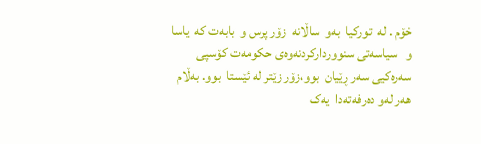خۆم . له‌  تورکیا  به‌و  ساڵانه‌  زۆر پرس و  بابه‌ت که‌  یاسا  و   سیاسه‌تی سنووردارکردنه‌وه‌ی حکومه‌ت کۆسپی  سه‌ره‌کیی سه‌ر ڕێیان  بوو،زۆر زێتر له‌ ئێستا  بوو. به‌ڵام هه‌ر له‌و ده‌رفه‌ته‌دا  یه‌ک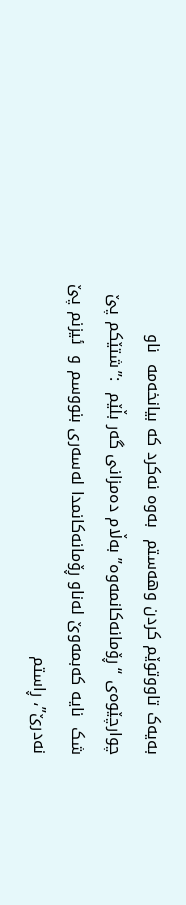به‌یه‌ک تاووتوێم کردن وهه‌ستم  به‌وه‌ نه‌کرد که‌ بیانخه‌مه‌  ناو   چوارچێوه‌ی “ڕۆمانه‌کانمه‌وه‌” به‌ڵام ده‌مزانی گه‌ر بڵێم  :”شتێکم پێ شک  نایه‌ که‌بمه‌وێ له‌ناو ڕۆمانه‌کانمدا له‌سه‌ری بنووسم و  ئیزنم پێ نه‌درێ”، ڕاستم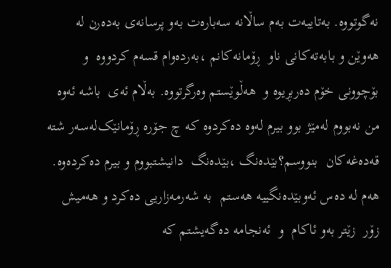نه‌گوتووه‌. به‌تایبه‌ت به‌م ساڵانه‌ سه‌باره‌ت به‌و پرسانه‌ی به‌ده‌رن له‌  هه‌وێن و بابه‌ته‌کانی ناو  ڕۆمانه‌کانم ،به‌رده‌وام قسه‌م کردووه‌  و بۆچوونی خۆم ده‌ربڕیوه‌ و  هه‌ڵوێستم وه‌رگرتووه‌. به‌ڵام ئه‌ی  باشه‌ ئه‌وه‌ من نه‌بووم له‌مێژ بوو بیرم له‌وه‌ ده‌کردوه‌ که‌ چ جۆره‌ ڕۆمانێک‌له‌سه‌ر شته‌ قه‌ده‌غه‌کان  بنووسم؟بێده‌نگ ،بێده‌نگ  دانیشتبووم و بیرم ده‌کرده‌وه‌. هه‌م له‌ ده‌س ئه‌وبێده‌نگییه‌ هه‌ستم  به‌ شه‌رمه‌زاریی ده‌کرد و هه‌میش  زۆر  زێتر به‌و ئاکام  و  ئه‌نجامه‌ ده‌گه‌یشتم که‌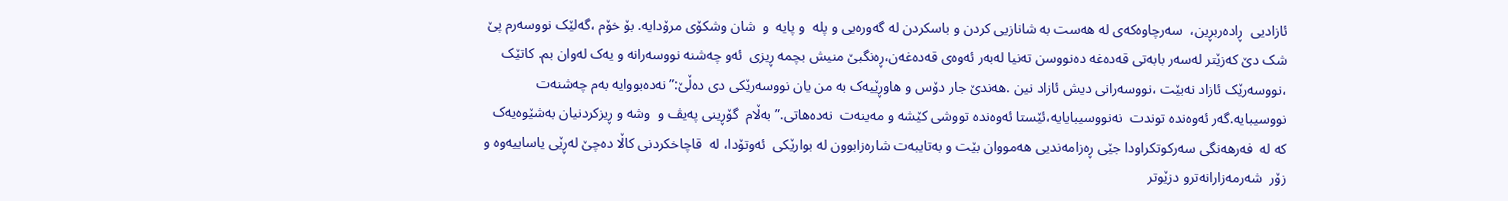ئازادیی  ڕاده‌ربڕین،  سه‌رچاوه‌که‌ی له‌ هه‌ست به‌ شانازیی کردن و باسکردن له‌ گه‌وره‌یی و پله‌  و پایه‌  و  شان وشکۆی مرۆدایه‌. بۆ خۆم ،گه‌لێک نووسه‌رم پێ شک دێ که‌زێتر له‌سه‌ر بابه‌تی قه‌ده‌غه‌ ده‌نووسن ته‌نیا له‌به‌ر ئه‌وه‌ی قه‌ده‌غه‌ن،ڕه‌نگبێ منیش بچمه‌ ڕیزی  ئه‌و چه‌شنه‌ نووسه‌رانه‌ و یه‌ک له‌وان بم. کاتێک ،نووسه‌رێک ئازاد نه‌بێت ،نووسه‌رانی دیش ئازاد نین .هه‌ندێ جار دۆس و هاوڕێیه‌ک به‌ من یان نووسه‌رێکی دی ده‌ڵێ:”نه‌ده‌بووایه‌ به‌م چه‌شنه‌ت نووسیبایه‌.گه‌ر ئه‌وه‌نده‌ توندت  نه‌نووسیبایایه‌‌،ئێستا ئه‌وه‌نده‌ تووشی کێشه‌ و مه‌ینه‌ت  نه‌ده‌هاتی.” به‌ڵام  گۆڕینی په‌یڤ و  وشه‌ و ڕیزکردنیان به‌شێوه‌یه‌ک که‌ له‌  فه‌رهه‌نگی سه‌رکوتکراودا جێی ڕه‌زامه‌ندیی هه‌مووان بێت و به‌تایبه‌ت شاره‌زابوون له‌ بوارێکی  ئه‌وتۆدا، له‌  قاچاخکردنی کاڵا ده‌چێ له‌ڕێی یاساییه‌وه‌ و زۆر  شه‌رمه‌زارانه‌ترو دزێوتر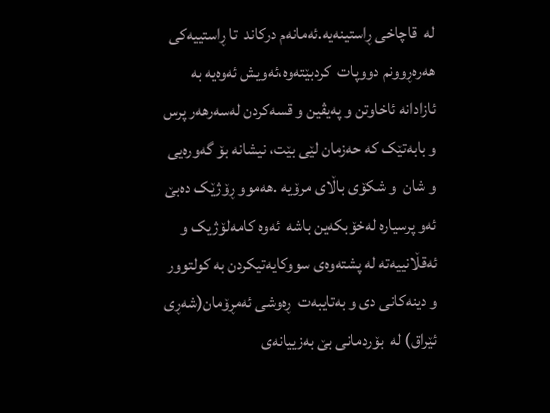له‌  قاچاخی ڕاستینه‌یه‌.ئه‌مانه‌م درکاند  تا ڕاستییه‌کی هه‌ره‌ڕوونم دووپات  کردبێته‌وه‌،ئه‌ویش ئه‌وه‌یه‌ به‌  ئازادانه‌ ئاخاوتن و په‌یڤین و قسه‌کردن له‌سه‌رهه‌ر پرس و بابه‌تێک که‌ حه‌زمان لێی بێت، نیشانه‌ بۆ گه‌وره‌یی و شان  و شکۆی باڵای مرۆیه‌ .هه‌موو ڕۆژێک ده‌بێ ئه‌و پرسیاره‌ له‌خۆبکه‌ین باشه‌  ئه‌وه‌ کامه‌لۆژیک و ئه‌قڵانییه‌ته‌ له‌ پشته‌وه‌ی سووکایه‌تیکردن به‌ کولتوور و دینه‌کانی دی و به‌تایبه‌ت  ڕه‌وشی ئه‌مڕۆمان(شه‌ڕی ئێراق) له‌  بۆردمانی بێ به‌زییانه‌ی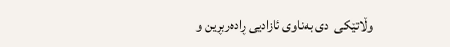وڵاتێکی  دی به‌ناوی ئازادیی ڕاده‌ربڕین و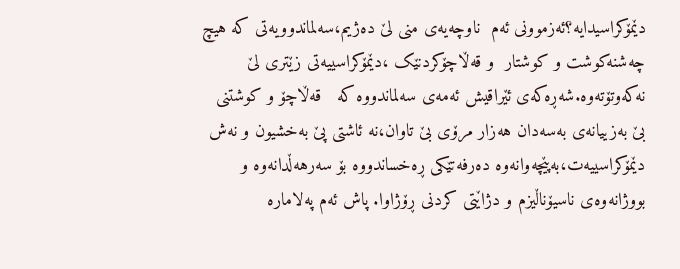دێمۆکراسیدایه‌؟ئه‌زموونی ئه‌م  ناوچه‌یه‌ی منی لێ ده‌ژیم،سه‌لماندوویه‌تی که‌ هیچ چه‌شنه‌کوشت و کوشتار  و قه‌ڵاچۆکردنێک ،دێمۆکراسییه‌تی زێتری لێ نه‌که‌وتۆته‌وه‌‌.شه‌ڕه‌که‌ی ئێراقیش ئه‌مه‌ی سه‌لماندووه‌ که‌   قه‌ڵاچۆ و کوشتنی بێ به‌زییانه‌ی به‌سه‌دان هه‌زار مرۆی بێ تاوان،نه‌ ئاشتی پێ به‌خشیون و نه‌ش دێمۆکراسییه‌ت،به‌پێچه‌وانه‌وه‌ ده‌رفه‌تێکی ڕه‌خساندووه‌ بۆ سه‌رهه‌ڵدانه‌وه‌ و بووژانه‌وه‌ی ناسیۆناڵیزم و دژاێتی کردنی ڕۆژاوا. پاش ئه‌م په‌لاماره‌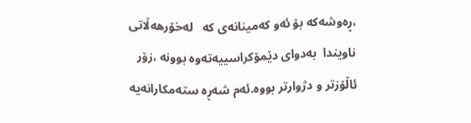،ڕه‌وشه‌که‌ بۆ ئه‌و که‌مینانه‌ی که‌   له‌خۆرهه‌ڵاتی ناویندا  به‌دوای دێمۆکراسییه‌ته‌وه‌ بوونه‌ ،زۆر  ئاڵۆزتر و دژوارتر بووه‌.ئه‌م شه‌ڕه‌ سته‌مکارانه‌یه‌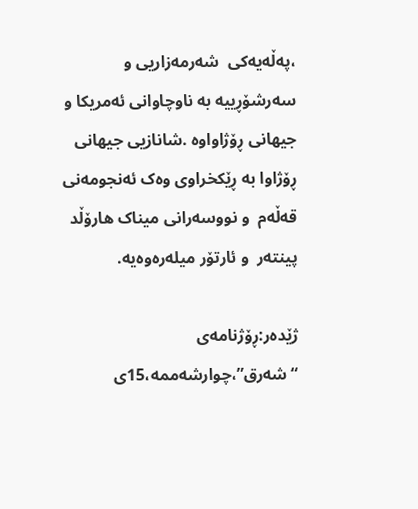،په‌ڵه‌یه‌کی  شه‌رمه‌زاریی و سه‌رشۆڕییه‌ به‌ ناوچاوانی ئه‌مریکا و جیهانی ڕۆژاواوه‌ ‌.شانازیی جیهانی  ڕۆژاوا به‌ ڕێکخراوی وه‌ک ئه‌نجومه‌نی قه‌ڵه‌م  و نووسه‌رانی میناک هارۆڵد پینته‌ر  و ئارتۆر میله‌ره‌وه‌یه‌.

ژێده‌ر:ڕۆژنامه‌ی “شه‌رق”،چوارشه‌ممه‌،15ی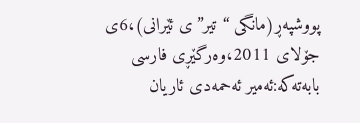پووشپه‌ڕ(مانگی “تیر”ی ئێرانی)،6ی جۆلای 2011،وه‌رگێڕی فارسی بابه‌ته‌که‌:ئه‌میر ئه‌حمه‌دی ئاریان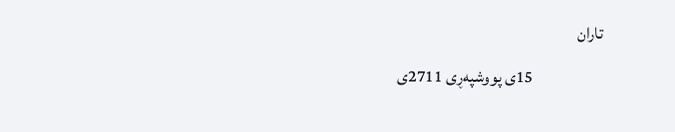تاران
                     15ی پووشپه‌ڕی 2711ی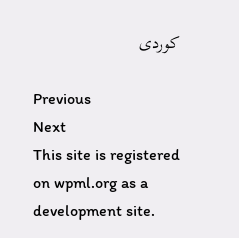کوردی

Previous
Next
This site is registered on wpml.org as a development site.